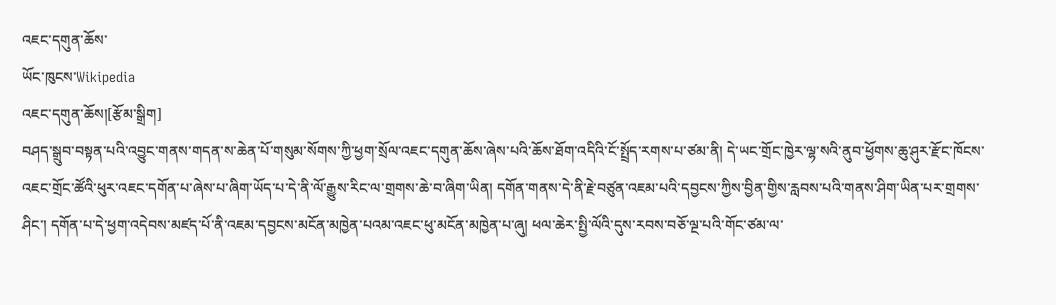འཇང་དགུན་ཆོས་
ཡོང་ཁུངས་Wikipedia
འཇང་དགུན་ཆོས།[རྩོམ་སྒྲིག]
བཤད་སྒྲུབ་བསྟན་པའི་འབྱུང་གནས་གདན་ས་ཆེན་པོ་གསུམ་སོགས་ཀྱི་ཕྱག་སྲོལ་འཇང་དགུན་ཆོས་ཞེས་པའི་ཆོས་ཐོག་འདིའི་ངོ་སྤྲོད་རགས་པ་ཙམ་ནི། དེ་ཡང་གྲོང་ཁྱེར་ལྷ་སའི་ནུབ་ཕྱོགས་ཆུ་ཤུར་རྫོང་ཁོངས་འཇང་གྲོང་ཚོའི་ཕུར་འཇང་དགོན་པ་ཞེས་པ་ཞིག་ཡོད་པ་དེ་ནི་ལོ་རྒྱུས་རིང་ལ་གྲགས་ཆེ་བ་ཞིག་ཡིན། དགོན་གནས་དེ་ནི་རྗེ་བཙུན་འཇམ་པའི་དབྱངས་ཀྱིས་བྱིན་གྱིས་རླབས་པའི་གནས་ཤིག་ཡིན་པར་གྲགས་ཤིང་། དགོན་པ་དེ་ཕྱག་འདེབས་མཛད་པོ་ནི་འཇམ་དབྱངས་མངོན་མཁྱེན་པའམ་འཇང་ཕུ་མངོན་མཁྱེན་པ་ཞུ། ཕལ་ཆེར་སྤྱི་ལོའི་དུས་རབས་བཅོ་ལྔ་པའི་གོང་ཙམ་ལ་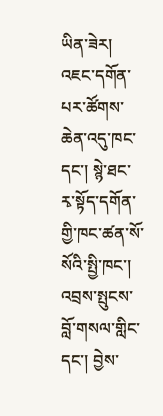ཡིན་ཟེར། འཇང་དགོན་པར་ཚོགས་ཆེན་འདུ་ཁང་དང་། སྙེ་ཐང་རྭ་སྟོད་དགོན་གྱི་ཁང་ཚན་སོ་སོའི་སྤྱི་ཁང་། འབྲས་སྤུངས་བློ་གསལ་གླིང་དང་། བྱེས་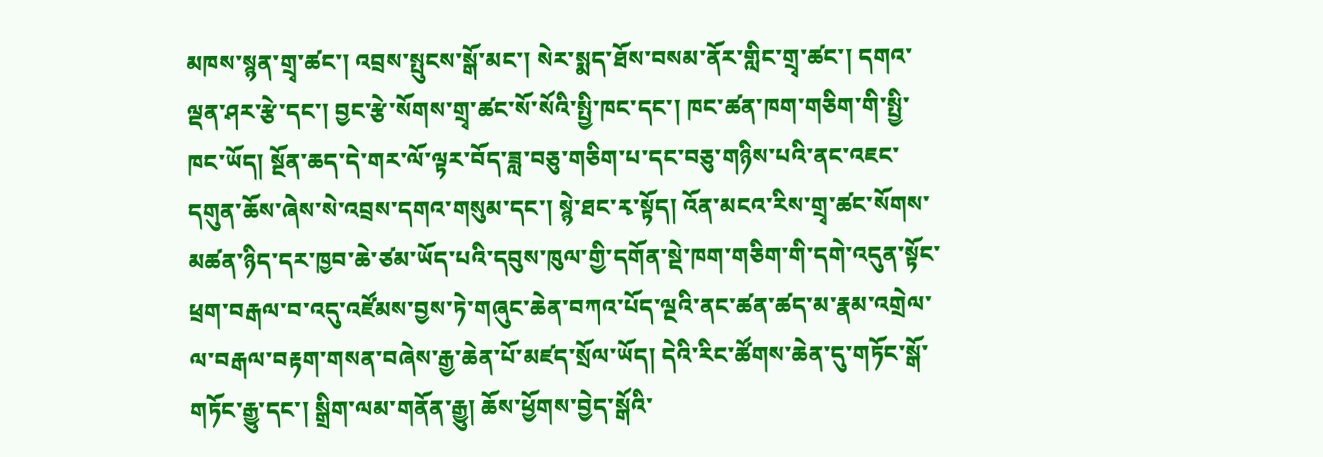མཁས་སྙན་གྲྭ་ཚང་། འབྲས་སྤུངས་སྒོ་མང་། སེར་སྨད་ཐོས་བསམ་ནོར་གླིང་གྲྭ་ཚང་། དགའ་ལྡན་ཤར་རྩེ་དང་། བྱང་རྩེ་སོགས་གྲྭ་ཚང་སོ་སོའི་སྤྱི་ཁང་དང་། ཁང་ཚན་ཁག་གཅིག་གི་སྤྱི་ཁང་ཡོད། སྔོན་ཆད་དེ་གར་ལོ་ལྟར་བོད་ཟླ་བཅུ་གཅིག་པ་དང་བཅུ་གཉིས་པའི་ནང་འཇང་དགུན་ཆོས་ཞེས་སེ་འབྲས་དགའ་གསུམ་དང་། སྙེ་ཐང་རྭ་སྟོད། འོན་མངའ་རིས་གྲྭ་ཚང་སོགས་མཚན་ཉིད་དར་ཁྱབ་ཆེ་ཙམ་ཡོད་པའི་དབུས་ཁུལ་གྱི་དགོན་སྡེ་ཁག་གཅིག་གི་དགེ་འདུན་སྟོང་ཕྲག་བརྒལ་བ་འདུ་འཛོམས་བྱས་ཏེ་གཞུང་ཆེན་བཀའ་པོད་ལྔའི་ནང་ཚན་ཚད་མ་རྣམ་འགྲེལ་ལ་བརྒལ་བརྟག་གསན་བཞེས་རྒྱ་ཆེན་པོ་མཛད་སྲོལ་ཡོད། དེའི་རིང་ཚོགས་ཆེན་དུ་གཏོང་སྒོ་གཏོང་རྒྱུ་དང་། སྒྲིག་ལམ་གནོན་རྒྱུ། ཆོས་ཕྱོགས་བྱེད་སྒོའི་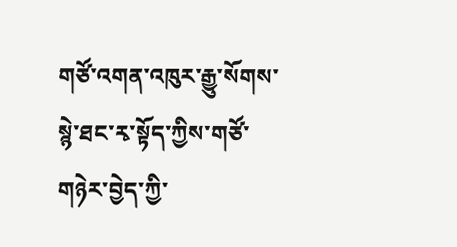གཙོ་འགན་འཁུར་རྒྱུ་སོགས་སྙེ་ཐང་རྭ་སྟོད་ཀྱིས་གཙོ་གཉེར་བྱེད་ཀྱི་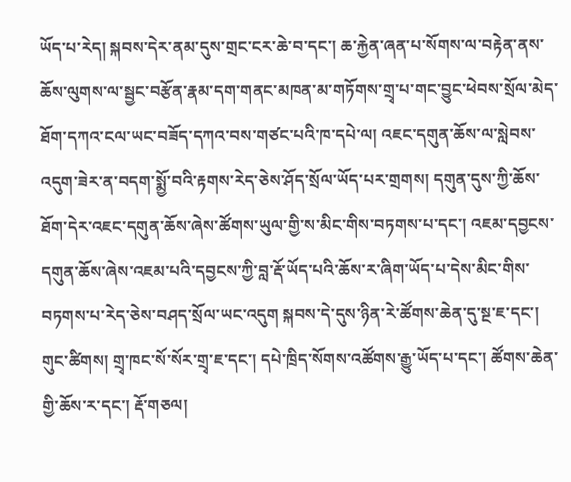ཡོད་པ་རེད། སྐབས་དེར་ནམ་དུས་གྲང་ངར་ཆེ་བ་དང་། ཆ་རྐྱེན་ཞན་པ་སོགས་ལ་བརྟེན་ནས་ཆོས་ལུགས་ལ་སྦྱང་བརྩོན་རྣམ་དག་གནང་མཁན་མ་གཏོགས་གྲྭ་པ་གང་བྱུང་ཕེབས་སྲོལ་མེད་ཐོག་དཀའ་ངལ་ཡང་བཟོད་དཀའ་བས་གཙང་པའི་ཁ་དཔེ་ལ། འཇང་དགུན་ཆོས་ལ་སླེབས་འདུག་ཟེར་ན་བདག་སྨྱོ་བའི་རྟགས་རེད་ཅེས་ཤོད་སྲོལ་ཡོད་པར་གྲགས། དགུན་དུས་ཀྱི་ཆོས་ཐོག་དེར་འཇང་དགུན་ཆོས་ཞེས་ཚོགས་ཡུལ་གྱི་ས་མིང་གིས་བཏགས་པ་དང་། འཇམ་དབྱངས་དགུན་ཆོས་ཞེས་འཇམ་པའི་དབྱངས་ཀྱི་བླ་རྡོ་ཡོད་པའི་ཆོས་ར་ཞིག་ཡོད་པ་དེས་མིང་གིས་བཏགས་པ་རེད་ཅེས་བཤད་སྲོལ་ཡང་འདུག སྐབས་དེ་དུས་ཉིན་རེ་ཚོགས་ཆེན་དུ་སྔ་ཇ་དང་། གུང་ཚིགས། གྲྭ་ཁང་སོ་སོར་གྲྭ་ཇ་དང་། དཔེ་ཁྲིད་སོགས་འཚོགས་རྒྱུ་ཡོད་པ་དང་། ཚོགས་ཆེན་གྱི་ཆོས་ར་དང་། རྡོ་གཅལ།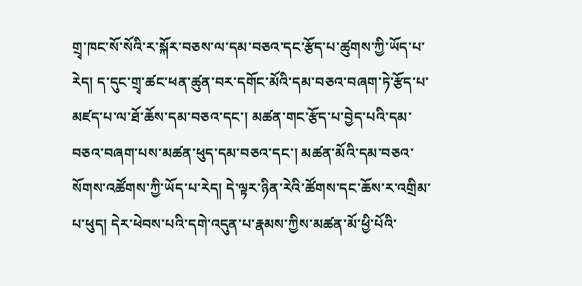གྲྭ་ཁང་སོ་སོའི་ར་སྐོར་བཅས་ལ་དམ་བཅའ་དང་རྩོད་པ་ཚུགས་ཀྱི་ཡོད་པ་རེད། ད་དུང་གྲྭ་ཚང་ཕན་ཚུན་བར་དགོང་མོའི་དམ་བཅའ་བཞག་ཏེ་རྩོད་པ་མཛད་པ་ལ་ཐོ་ཆོས་དམ་བཅའ་དང་། མཚན་གང་རྩོད་པ་བྱེད་པའི་དམ་བཅའ་བཞག་པས་མཚན་ཕུད་དམ་བཅའ་དང་། མཚན་མོའི་དམ་བཅའ་སོགས་འཚོགས་ཀྱི་ཡོད་པ་རེད། དེ་ལྟར་ཉིན་རེའི་ཚོགས་དང་ཆོས་ར་འགྲིམ་པ་ཕུད། དེར་ཕེབས་པའི་དགེ་འདུན་པ་རྣམས་ཀྱིས་མཚན་མོ་ཕྱི་པོའི་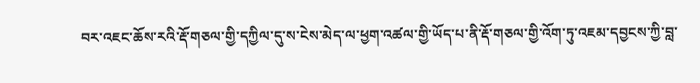བར་འཇང་ཆོས་རའི་རྡོ་གཅལ་གྱི་དཀྱིལ་དུ་ས་ངེས་མེད་ལ་ཕྱག་འཚལ་གྱི་ཡོད་པ་ནི་རྡོ་གཅལ་གྱི་འོག་ཏུ་འཇམ་དབྱངས་ཀྱི་བླ་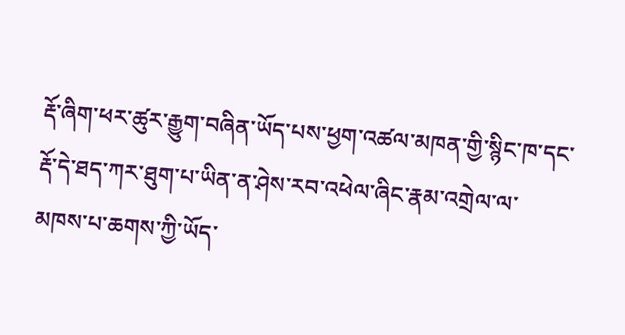རྡོ་ཞིག་ཕར་ཚུར་རྒྱུག་བཞིན་ཡོད་པས་ཕྱག་འཚལ་མཁན་གྱི་སྙིང་ཁ་དང་རྡོ་དེ་ཐད་ཀར་ཐུག་པ་ཡིན་ན་ཤེས་རབ་འཕེལ་ཞིང་རྣམ་འགྲེལ་ལ་མཁས་པ་ཆགས་ཀྱི་ཡོད་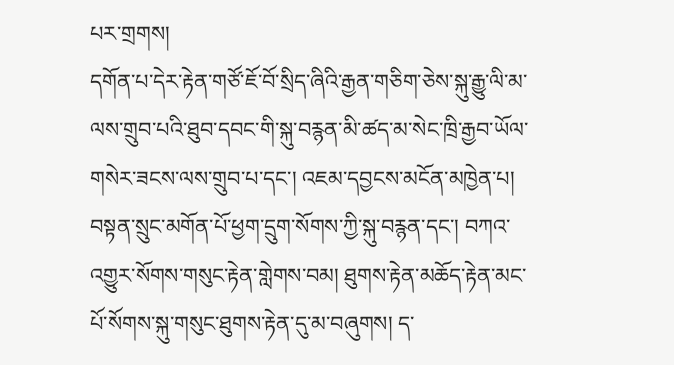པར་གྲགས།
དགོན་པ་དེར་རྟེན་གཙོ་ཇོ་བོ་སྲིད་ཞིའི་རྒྱན་གཅིག་ཅེས་སྐུ་རྒྱུ་ལི་མ་ལས་གྲུབ་པའི་ཐུབ་དབང་གི་སྐུ་བརྙན་མི་ཚད་མ་སེང་ཁྲི་རྒྱབ་ཡོལ་གསེར་ཟངས་ལས་གྲུབ་པ་དང་། འཇམ་དབྱངས་མངོན་མཁྱེན་པ། བསྟན་སྲུང་མགོན་པོ་ཕྱག་དྲུག་སོགས་ཀྱི་སྐུ་བརྙན་དང་། བཀའ་འགྱུར་སོགས་གསུང་རྟེན་གླེགས་བམ། ཐུགས་རྟེན་མཆོད་རྟེན་མང་པོ་སོགས་སྐུ་གསུང་ཐུགས་རྟེན་དུ་མ་བཞུགས། ད་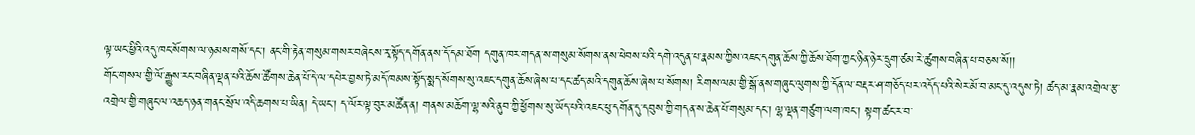ལྟ་ཡང་ཕྱིའི་འདུ་ཁང་སོགས་ལ་ཉམས་གསོ་དང་། ནང་གི་རྟེན་གསུམ་གསར་བཞེངས་རྭ་སྟོད་དགོན་ནས་དོ་དམ་ཐོག དགུན་ཁར་གདན་ས་གསུམ་སོགས་ནས་ཕེབས་པའི་དགེ་འདུན་པ་རྣམས་ཀྱིས་འཇང་དགུན་ཆོས་ཀྱི་ཆོས་ཐོག་ཀྱང་ཉིན་ཉེར་དྲུག་ཙམ་རེ་ཚུགས་བཞིན་པ་བཅས་སོ།།
གོང་གསལ་གྱི་ལོ་རྒྱུས་རང་བཞིན་ལྡན་པའི་ཆོས་ཚོགས་ཆེན་པོ་དེ་ལ་དཔེར་བྱས་ཏེ་མདོ་ཁམས་སྟོད་སྨད་སོགས་སུ་འཇང་དགུན་ཆོས་ཞེས་པ་དང་ཚད་མའི་དགུན་ཆོས་ཞེས་པ་སོགས། རིགས་ལམ་གྱི་སྒོ་ནས་གཞུང་ལུགས་ཀྱི་དོན་ལ་བརྡར་ཤ་གཅོད་པར་འདོད་པའི་སེར་མོ་བ་མང་དུ་འདུས་ཏེ། ཚད་མ་རྣམ་འགྲེལ་རྩ་འགྲེལ་གྱི་གཞུང་ལ་འཆད་ཉན་གནང་སྲོལ་འདི་ཆགས་པ་ཡིན། དེ་ཡང་། ད་ལོར་ལྟ་བུར་མཚོན་ན། གནས་མཆོག་ལྷ་སའི་ནུབ་ཀྱི་ཕྱོགས་སུ་ཡོད་པའི་འཇང་ཕུ་དགོན་དུ་དབུས་ཀྱི་གདན་ས་ཆེན་པོ་གསུམ་དང་། ལྷ་ལྡན་གཙུག་ལག་ཁང་། སྟག་ཚང་ར་བ་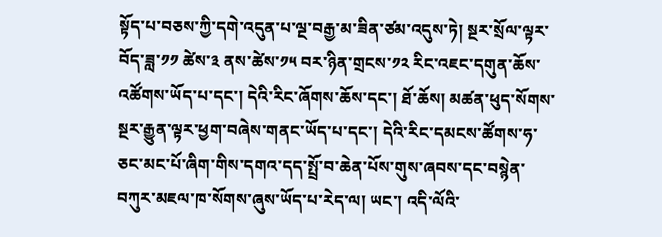སྟོད་པ་བཅས་ཀྱི་དགེ་འདུན་པ་ལྔ་བརྒྱ་མ་ཟིན་ཙམ་འདུས་ཏེ། སྔར་སྲོལ་ལྟར་བོད་ཟླ་༡༡ ཚེས་༣ ནས་ཚེས་༡༥ བར་ཉིན་གྲངས་༡༢ རིང་འཇང་དགུན་ཆོས་འཚོགས་ཡོད་པ་དང་། དེའི་རིང་ཞོགས་ཆོས་དང་། ཐོ་ཆོས། མཚན་ཕུད་སོགས་སྔར་རྒྱུན་ལྟར་ཕྱག་བཞེས་གནང་ཡོད་པ་དང་། དེའི་རིང་དམངས་ཚོགས་ཧ་ཅང་མང་པོ་ཞིག་གིས་དགའ་དད་སྤྲོ་བ་ཆེན་པོས་གུས་ཞབས་དང་བསྙེན་བཀུར་མཇལ་ཁ་སོགས་ཞུས་ཡོད་པ་རེད་ལ། ཡང་། འདི་ལོའི་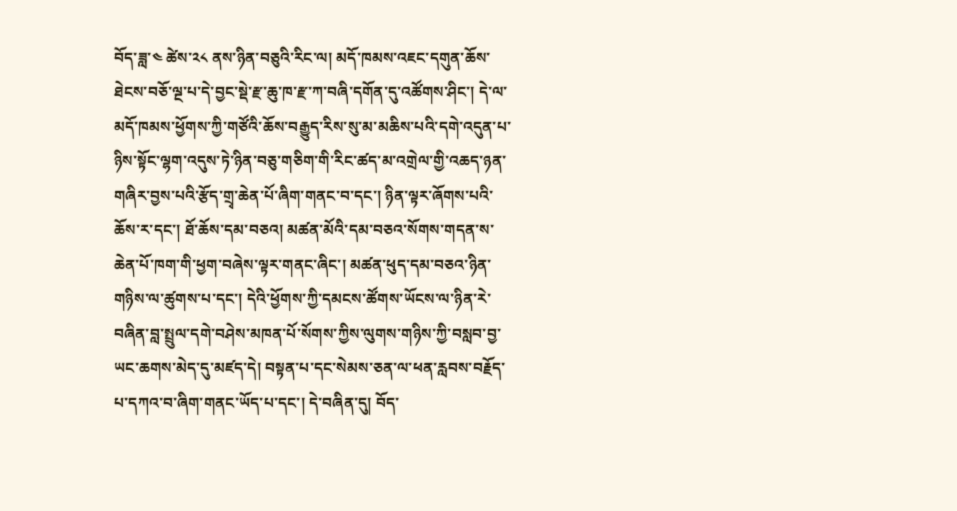བོད་ཟླ་༤ ཚེས་༢༨ ནས་ཉིན་བཅུའི་རིང་ལ། མདོ་ཁམས་འཇང་དགུན་ཆོས་ཐེངས་བཅོ་ལྔ་པ་དེ་བྱང་སྡེ་རྫ་ཆུ་ཁ་རྫ་ཀ་བཞི་དགོན་དུ་འཚོགས་ཤིང་། དེ་ལ་མདོ་ཁམས་ཕྱོགས་ཀྱི་གཙོའི་ཆོས་བརྒྱུད་རིས་སུ་མ་མཆིས་པའི་དགེ་འདུན་པ་ཉིས་སྟོང་ལྷག་འདུས་ཏེ་ཉིན་བཅུ་གཅིག་གི་རིང་ཚད་མ་འགྲེལ་གྱི་འཆད་ཉན་གཞིར་བྱས་པའི་རྩོད་གྲྭ་ཆེན་པོ་ཞིག་གནང་བ་དང་། ཉིན་ལྟར་ཞོགས་པའི་ཆོས་ར་དང་། ཐོ་ཆོས་དམ་བཅའ། མཚན་མོའི་དམ་བཅའ་སོགས་གདན་ས་ཆེན་པོ་ཁག་གི་ཕྱག་བཞེས་ལྟར་གནང་ཞིང་། མཚན་ཕུད་དམ་བཅའ་ཉིན་གཉིས་ལ་ཚུགས་པ་དང་། དེའི་ཕྱོགས་ཀྱི་དམངས་ཚོགས་ཡོངས་ལ་ཉིན་རེ་བཞིན་བླ་སྤྲུལ་དགེ་བཤེས་མཁན་པོ་སོགས་ཀྱིས་ལུགས་གཉིས་ཀྱི་བསླབ་བྱ་ཡང་ཆགས་མེད་དུ་མཛད་དེ། བསྟན་པ་དང་སེམས་ཅན་ལ་ཕན་རླབས་བརྗོད་པ་དཀའ་བ་ཞིག་གནང་ཡོད་པ་དང་། དེ་བཞིན་དུ། བོད་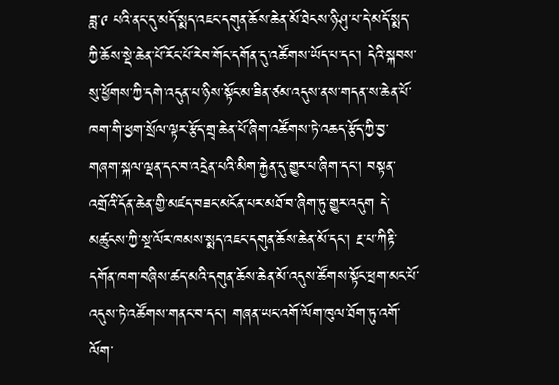ཟླ་༩ པའི་ནང་དུ་མདོ་སྨད་འཇང་དགུན་ཆོས་ཆེན་མོ་ཐེངས་ཉི་ཤུ་པ་དེ་མདོ་སྨད་ཀྱི་ཆོས་སྡེ་ཆེན་པོ་རོང་པོ་རེབ་གོང་དགོན་དུ་འཚོགས་ཡོད་པ་དང་། དེའི་སྐབས་སུ་ཕྱོགས་ཀྱི་དགེ་འདུན་པ་ཉིས་སྟོང་མ་ཟིན་ཙམ་འདུས་ནས་གདན་ས་ཆེན་པོ་ཁག་གི་ཕྱག་སྲོལ་ལྟར་རྩོད་གྲྭ་ཆེན་པོ་ཞིག་འཚོགས་ཏེ་འཆད་རྩོད་ཀྱི་བྱ་གཞག་སྐལ་ལྡན་དང་བ་འདྲེན་པའི་མིག་རྐྱེན་དུ་གྱུར་པ་ཞིག་དང་། བསྟན་འགྲོའི་དོན་ཆེན་གྱི་མཛད་བཟང་མངོན་པར་མཐོ་བ་ཞིག་ཏུ་གྱུར་འདུག དེ་མཚུངས་ཀྱི་སྔ་ལོར་ཁམས་སྨད་འཇང་དགུན་ཆོས་ཆེན་མོ་དང་། རྔ་པ་ཀིརྟི་དགོན་ཁག་བཞིས་ཚད་མའི་དགུན་ཆོས་ཆེན་མོ་འདུས་ཚོགས་སྟོང་ཕྲག་མང་པོ་འདུས་ཏེ་འཚོགས་གནང་བ་དང་། གཞན་ཡང་འགོ་ལོག་ཁུལ་ཐོག་ཏུ་འགོ་ལོག་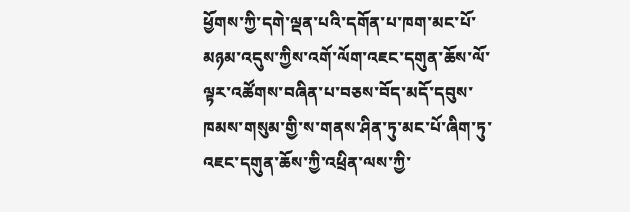ཕྱོགས་ཀྱི་དགེ་ལྡན་པའི་དགོན་པ་ཁག་མང་པོ་མཉམ་འདུས་ཀྱིས་འགོ་ལོག་འཇང་དགུན་ཆོས་ལོ་ལྟར་འཚོགས་བཞིན་པ་བཅས་བོད་མདོ་དབུས་ཁམས་གསུམ་གྱི་ས་གནས་ཤིན་ཏུ་མང་པོ་ཞིག་ཏུ་འཇང་དགུན་ཆོས་ཀྱི་འཕྲིན་ལས་ཀྱི་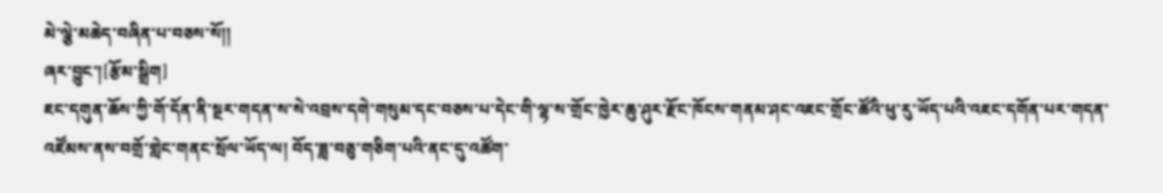མེ་ལྕེ་མཆེད་བཞིན་པ་བཅས་སོ།།
ཞར་བྱུང་།[རྩོམ་སྒྲིག]
ཇང་དགུན་ཆོས་ཀྱི་གོ་དོན་ནི་སྔར་གདན་ས་སེ་འབྲས་དགེ་གསུམ་དང་བཅས་པ་དེང་གི་ལྷ་ས་གྲོང་ཁྱེར་ཆུ་ཤུར་རྫོང་ཁོངས་གནམ་ཤང་འཇང་གྲོང་ཚོའི་ཕུ་རུ་ཡོད་པའི་འཇང་དགོན་པར་གདན་འཛོམས་ནས་བགྲོ་གླེང་གནང་སྲོལ་ཡོད་ལ། བོད་ཟླ་བཅུ་གཅིག་པའི་ནང་དུ་འཚོག་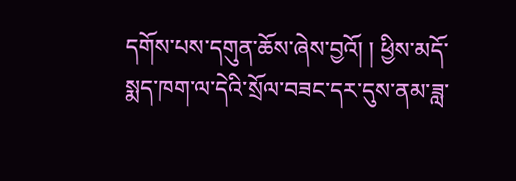དགོས་པས་དགུན་ཆོས་ཞེས་བྱའོ། ། ཕྱིས་མདོ་སྨད་ཁག་ལ་དེའི་སྲོལ་བཟང་དར་དུས་ནམ་ཟླ་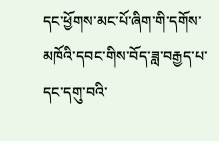དང་ཕྱོགས་མང་པོ་ཞིག་གི་དགོས་མཁོའི་དབང་གིས་བོད་ཟླ་བརྒྱད་པ་དང་དགུ་བའི་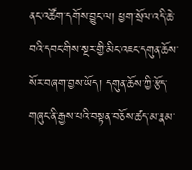ནང་འཚོག་དགོས་བྱུང་ལ། ཕྱག་སྲོལ་འདི་ཆེ་བའི་དབང་གིས་སྔར་གྱི་མིང་འཇང་དགུན་ཆོས་སོར་བཞག་བྱས་ཡོད། དགུན་ཆོས་ཀྱི་རྩོད་གཞུང་ནི་རྒྱས་པའི་བསྟན་བཅོས་ཚད་མ་རྣམ་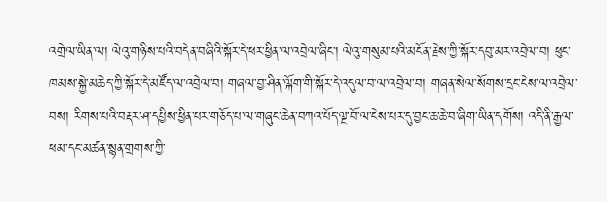འགྲེལ་ཡིན་ལ། ལེའུ་གཉིས་པའི་བདེན་བཞིའི་སྐོར་དེ་ཕར་ཕྱིན་ལ་འབྲེལ་ཞིང་། ལེའུ་གསུམ་པའི་མངོན་རྗེས་ཀྱི་སྐོར་དབུ་མར་འབྲེལ་བ། ཕུང་ཁམས་སྐྱེ་མཆེད་ཀྱི་སྐོར་དེ་མཛོད་ལ་འབྲེལ་བ། གཞལ་བྱ་ཤིན་ལྐོག་གི་སྐོར་དེ་འདུལ་བ་ལ་འབྲེལ་བ། གཞན་སེལ་སོགས་དྲང་ངེས་ལ་འབྲེལ་བས། རིགས་པའི་བརྡར་ཤ་དཔྱིས་ཕྱིན་པར་གཅོད་པ་ལ་གཞུང་ཆེན་བཀའ་པོད་ལྔ་བོ་ལ་ངེས་པར་དུ་བྱང་ཆ་ཆེ་བ་ཞིག་ཡིན་དགོས། འདི་ནི་རྒྱལ་ཕམ་དང་མཚན་སྙན་གྲགས་ཀྱི་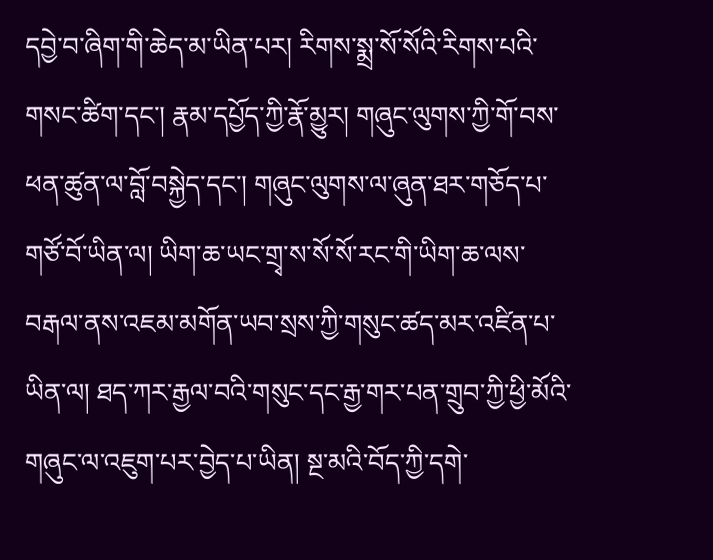དབྱེ་བ་ཞིག་གི་ཆེད་མ་ཡིན་པར། རིགས་སྨྲ་སོ་སོའི་རིགས་པའི་གསང་ཚིག་དང་། རྣམ་དཔྱོད་ཀྱི་རྣོ་མྱུར། གཞུང་ལུགས་ཀྱི་གོ་བས་ཕན་ཚུན་ལ་བློ་བསྐྱེད་དང་། གཞུང་ལུགས་ལ་ཞུན་ཐར་གཅོད་པ་གཙོ་བོ་ཡིན་ལ། ཡིག་ཆ་ཡང་གྲྭ་ས་སོ་སོ་རང་གི་ཡིག་ཆ་ལས་བརྒལ་ནས་འཇམ་མགོན་ཡབ་སྲས་ཀྱི་གསུང་ཚད་མར་འཛིན་པ་ཡིན་ལ། ཐད་ཀར་རྒྱལ་བའི་གསུང་དང་རྒྱ་གར་པན་གྲུབ་ཀྱི་ཕྱི་མོའི་གཞུང་ལ་འཇུག་པར་བྱེད་པ་ཡིན། སྔ་མའི་བོད་ཀྱི་དགེ་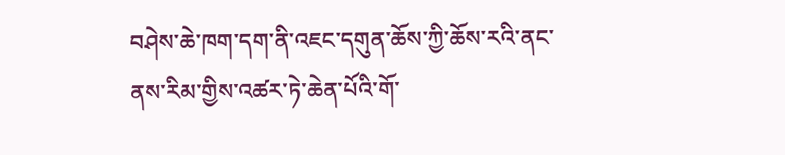བཤེས་ཆེ་ཁག་དག་ནི་འཇང་དགུན་ཆོས་ཀྱི་ཆོས་རའི་ནང་ནས་རིམ་གྱིས་འཚར་ཏེ་ཆེན་པོའི་གོ་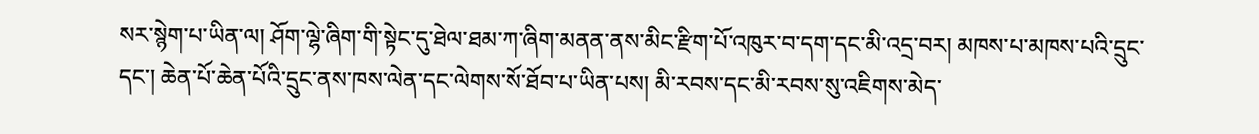སར་སྙེག་པ་ཡིན་ལ། ཤོག་ལྷེ་ཞིག་གི་སྟེང་དུ་ཐེལ་ཐམ་ཀ་ཞིག་མནན་ནས་མིང་རྫིག་པོ་འཁུར་བ་དག་དང་མི་འདྲ་བར། མཁས་པ་མཁས་པའི་དྲུང་དང་། ཆེན་པོ་ཆེན་པོའི་དྲུང་ནས་ཁས་ལེན་དང་ལེགས་སོ་ཐོབ་པ་ཡིན་པས། མི་རབས་དང་མི་རབས་སུ་འཇིགས་མེད་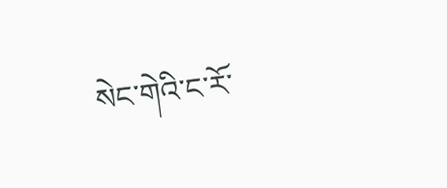སེང་གེའི་ང་རོ་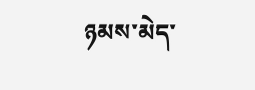ཉམས་མེད་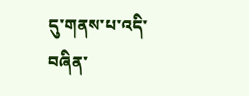དུ་གནས་པ་འདི་བཞིན་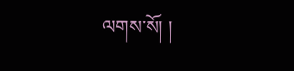ལགས་སོ། །